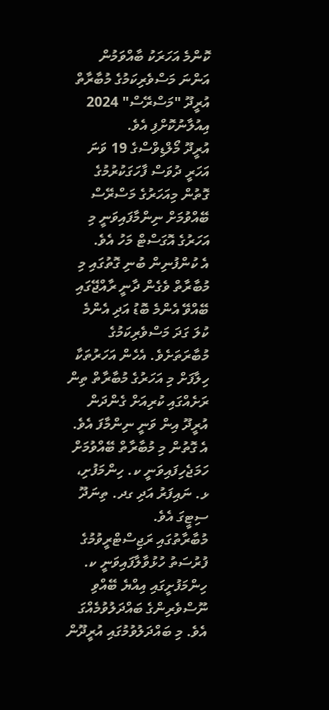ކޮންމެ އަހަރަކު ބާއްވަމުން އަންނަ މަސްވެރިކަމުގެ މުބާރާތް އުރީދޫ "މަސްރޭސް" 2024 އިއުލާނުކޮށްފި އެވެ.
އުރީދޫ މޯލްޑިވްސްގެ 19 ވަނަ އަހަރީ ދުވަސް ފާހަގަކުރުމުގެ ގޮތުން މިއަހަރުގެ މަސްރޭސް ބޭއްވުމަށް ނިންމާފައިވަނީ މި އަހަރުގެ އޮގަސްޓް މަހު އެވެ.
އެ ކުންފުނިން ބުނި ގޮތުގައި މި މުބާރާތް ވެގެން ދާނީ ރާއްޖޭގައި ބޭއްވޭ އެންމެ ބޮޑު އަދި އެންމެ ކުލަ ގަދަ މަސްވެރިކަމުގެ މުބާރަތަށެވެ. އެހެން އަހަރުތަކާ ހިލާފަށް މި އަހަރުގެ މުބާރާތް ތިން ރަށެއްގައި ކުރިއަށް ގެންދަން އުރީދޫ އިން ވަނީ ނިންމާފަ އެވެ.
އެ ގޮތުން މި މުބާރާތް ބޭއްވުމަށް ހަމަޖެހިފައިވަނީ ކ. ހިންމަފުށި، ޅ. ނައިފަރު އަދި ގދ. ތިނަދޫ ސިޓީގަ އެވެ.
މުބާރާތުގައި ރަޖިސްޓްރީވުމުގެ ފުރުސަތު ހުޅުވާލާފައިވަނީ ކ. ހިންމަފުށީގައި އިއްޔެ ބޭއްވި ނޫސްވެރިންގެ ބައްދަލުވުމެއްގަ އެވެ. މި ބައްދަލުވުމުގައި އުރީދޫން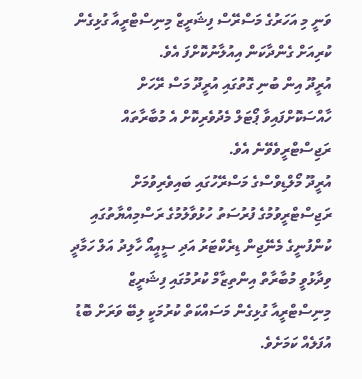ވަނީ މި އަހަރުގެ މަސްރޭސް ފިޝަރީޒް މިނިސްޓްރީއާ ގުޅިގެން ކުރިއަށް ގެންދާކަން އިއުލާނުކޮށްފަ އެވެ.
އުރީދޫ އިން ބުނި ގޮތުގައި އުރީދޫ މަސް ރޭހަށް ހާއްސަކޮށްފައިވާ ޕޯޓަލް މެދުވެރިކޮށް އެ މުބާރާތައް ރަޖިސްޓްރީވެވޭނެ އެވެ.
އުރީދޫ މޯލްޑިވްސްގެ މަސްރޭހުގައި ބައިވެރިވުމަށް ރަޖިސްޓްރީވުމުގެ ފުރުސަތު ހުޅުވާލުމުގެ ރަސްމިއްޔާތުގައި ކުންފުނީގެ މެނޭޖިން ޑިރެކްޓަރު އަދި ސީއީއޯ ހާލިދު އަލް ހަމާދީ ވިދާޅުވީ މުބާރާތް އިންތިޒާމް ކުރުމުގައި ފިޝަރީޒް މިނިސްޓްރީއާ ގުޅިގެން މަސައްކަތް ކުރުމަކީ ލިބޭ ވަރަށް ބޮޑު އުފަލެއް ކަމަށެވެ.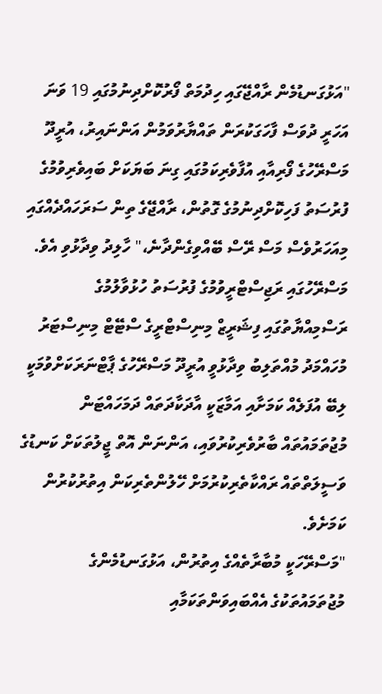"އަޅުގަނޑުމެން ރާއްޖޭގައި ހިދުމަތް ފޯރުކޮށްދިނުމުގައި 19 ވަނަ އަހަރީ ދުވަސް ފާހަގަކުރަން ތައްޔާރުވަމުން އަންނައިރު، އުރީދޫ މަސްރޭހުގެ ފޯރިއާއި އުފާވެރިކަމުގައި ގިނަ ބަޔަކަށް ބައިވެރިވުމުގެ ފުރުސަތު ފަހިކޮށްދިނުމުގެ ގޮތުން، ރާއްޖޭގެ ތިން ސަރަހައްދެއްގައި މިއަހަރުވެސް މަސް ރޭސް ބޭއްވިގެންދާނެ،" ހާލިދު ވިދާޅުވި އެވެ.
މަސްރޭހުގައި ރަޖިސްޓްރީވުމުގެ ފުރުސަތު ހުޅުވާލުމުގެ ރަސްމިއްޔާތުގައި ފިޝަރީޒް މިނިސްޓްރީގެ ސްޓޭޓް މިނިސްޓަރު މުހައްމަދު މުއްތަލިބު ވިދާޅުވީ އުރީދޫ މަސްރޭހުގެ ޕާޓްނަރަކަށްވުމަކީ ލިބޭ އުފަލެއް ކަމަށާއި އަމާޒަކީ އާދަކާދަތައް ދަމަހައްޓަން މުޖުތަމައުތައް ބާރުވެރިކުރުވައި، އަންނަން އޮތް ޖީލުތަކަށް ކަނޑުގެ ވަސީލަތްތައް ރައްކާތެރިކުރުމަށް ހޭލުންތެރިކަން އިތުރުކުރުން ކަމަށެވެ.
"މަސްރޭހަކީ މުބާރާތެއްގެ އިތުރުން، އަޅުގަނޑުމެންގެ މުޖުތަމައުތަކުގެ އެއްބައިވަންތަކަމާއި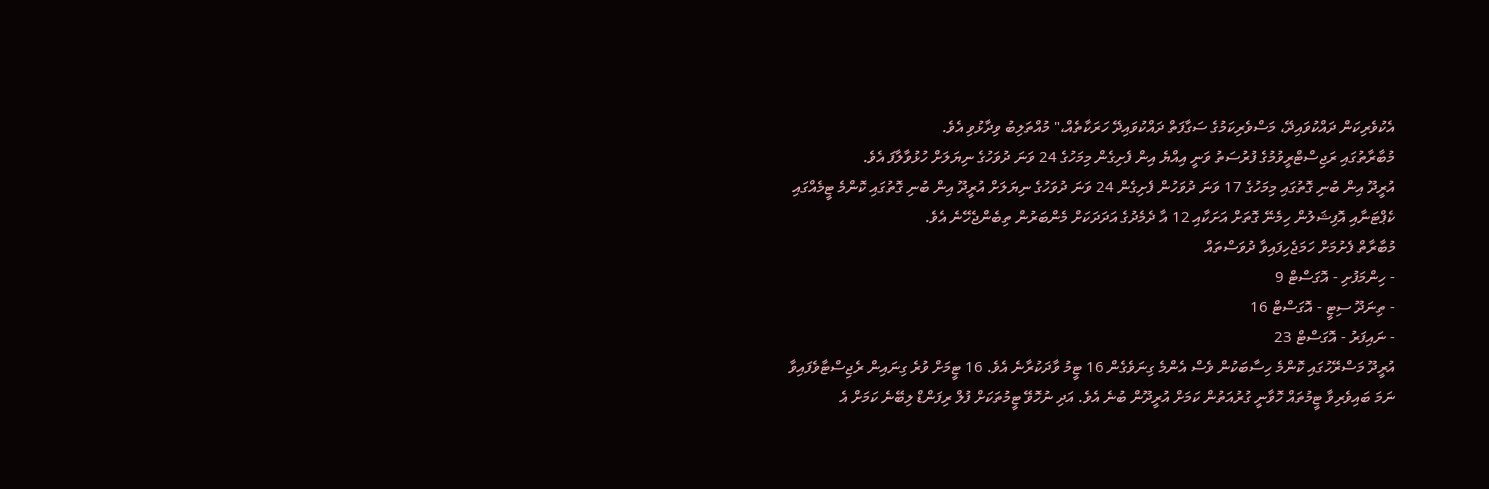އެކުވެރިކަން ދައްކުވައިދޭ، މަސްވެރިކަމުގެ ސަގާފަތް ދައްކުވައިދޭ ހަރަކާތެއް،" މުއްތަލިބު ވިދާޅުވި އެވެ.
މުބާރާތުގައި ރަޖިސްޓްރީވުމުގެ ފުރުސަތު ވަނީ އިއްޔެ އިން ފެށިގެން މިމަހުގެ 24 ވަނަ ދުވަހުގެ ނިޔަލަށް ހުޅުވާލާފަ އެވެ.
އުރީދޫ އިން ބުނި ގޮތުގައި މިމަހުގެ 17 ވަނަ ދުވަހުން ފެށިގެން 24 ވަނަ ދުވަހުގެ ނިޔަލަށް އުރީދޫ އިން ބުނި ގޮތުގައި ކޮންމެ ޓީމެއްގައި ކެޕްޓަނާއި އޮފިޝަލުން ހިމެނޭ ގޮތަށް އަށަކާއި 12 އާ ދެމެދުގެ އަދަދަކަށް މެންބަރުން ތިބެންޖެހޭނެ އެވެ.
މުބާރާތް ފެށުމަށް ހަމަޖެހިފައިވާ ދުވަސްތައް
- ހިންމަފުށި - އޮގަސްޓް 9
- ތިނަދޫ ސިޓީ - އޮގަސްޓް 16
- ނައިފަރު - އޮގަސްޓް 23
އުރީދޫ މަސްރޭހުގައި ކޮންމެ ހިސާބަކުން ވެސް އެންމެ ގިނަވެގެން 16 ޓީމު ވާދަކުރާނެ އެވެ. 16 ޓީމަށް ވުރެ ގިނައިން ރެޖިސްޓާވެފައިވާ ނަމަ ބައިވެރިވާ ޓީމުތައް ހޮވާނީ ގުރުއަތުން ކަމަށް އުރީދޫން ބުނެ އެވެ. އަދި ނުހޮވޭ ޓީމުތަކަށް ފުލް ރިފަންޑް ލިބޭނެ ކަމަށް އެ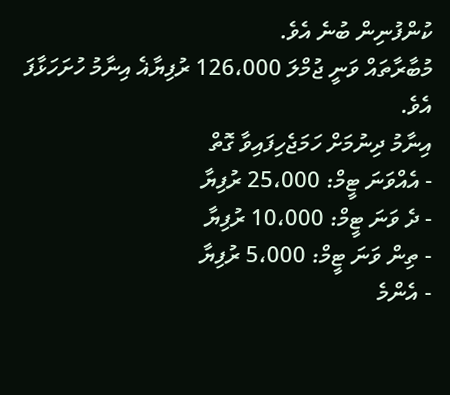ކުންފުނިން ބުނެ އެވެ.
މުބާރާތައް ވަނީ ޖުމްލަ 126،000 ރުފިޔާޣެ އިނާމު ހުށަހަޅާފަ އެވެ.
އިނާމު ދިނުމަށް ހަމަޖެހިފައިވާ ގޮތް
- އެއްވަނަ ޓީމް: 25،000 ރުފިޔާ
- ދެ ވަނަ ޓީމް: 10،000 ރުފިޔާ
- ތިން ވަނަ ޓީމް: 5،000 ރުފިޔާ
- އެންމެ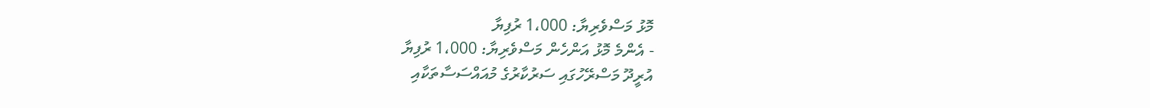މޮޅު މަސްވެރިޔާ: 1،000 ރުފިޔާ
- އެންމެ މޮޅު އަންހެން މަސްވެރިޔާ: 1،000 ރުފިޔާ
އުރީދޫ މަސްރޭހުގައި ސަރުކާރުގެ މުއައްސަސާތަކާއި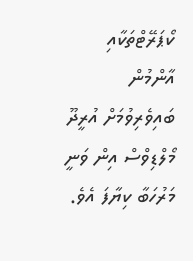ކޯޕަރޭޓްތަކާއި އާންމުން ބައިވެރިވުމަށް އުރީދޫ މޯލްޑިވްސް އިން ވަނީ މަރުހަބާ ކިޔާފަ އެވެ.